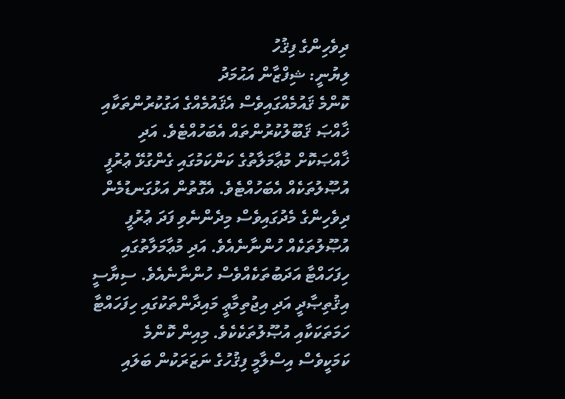ދިވެހިންގެ ފިޤުހު
ލިޔުނީ: ޝިފްޒާން އަޙުމަދު
ކޮންމެ ޤައުމެއްގައިވެސް އެޤައުމެއްގެ އަގުކުރުންތަކާއި ޚާއްޞަ ޤަބޫލުކުރުންތައް އެބަހުއްޓެވެ. އަދި ޚާއްޞަކޮށް މުޢާމަލާތުގެ ކަންކަމުގައި ގެންގުޅޭ ޢުރުފީ އުޞޫލުތަކެއް އެބަހުއްޓެވެ. އެގޮތުން އަޅުގަނޑުމެން ދިވެހިންގެ މެދުގައިވެސް މިދެންނެވި ފަދަ ޢުރުފީ އުޞޫލުތަކެއް ހުންނާނެއެވެ. އަދި މުޢާމަލާތުގައި ހިފަހައްޓާ އަދަބުތަކެއްވެސް ހުންނާނެއެވެ. ސިޔާސީ އިޤުތިޞާދީ އަދި އިޖުތިމާޢީ މައިދާންތަކުގައި ހިފަހައްޓާ ހަމަތަކަކާއި އުޞޫލުތަކެކެވެ. މިއިން ކޮންމެ ކަމަކީވެސް އިސްލާމީ ފިޤުހުގެ ނަޒަރަކުން ބަލައި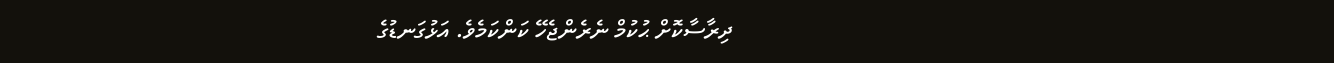ދިރާސާކޮށް ޙުކުމް ނެރެންޖެހޭ ކަންކަމެވެ. އަޅުގަނޑުގެ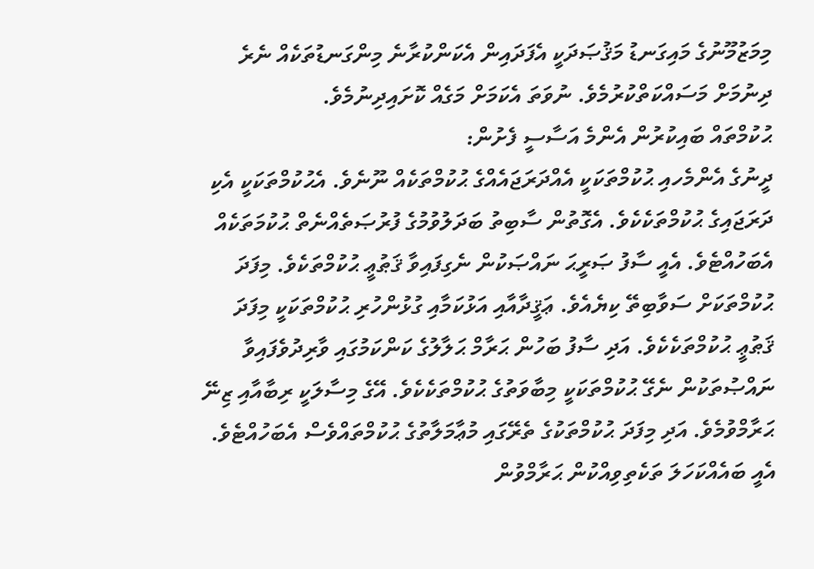މިމަޒުމޫނުގެ މައިގަނޑު މަޤުޞަދަކީ އެފަދައިން އެކަންކުރާނެ މިންގަނޑުތަކެއް ނެރެ ދިނުމަށް މަސައްކަތްކުރުމެވެ. ނުވަތަ އެކަމަށް މަގެއް ކޮށައިދިނުމެވެ.
ޙުކުމްތައް ބައިކުރުން އެންމެ އަސާސީ ފެށުން:
ދީނުގެ އެންމެހއި ޙުކުމްތަކަކީ އެއްދަރަޖައެއްގެ ޙުކުމްތަކެއް ނޫނެވެ. އެޙުކުމްތަކަކީ އެކި ދަރަޖައިގެ ޙުކުމްތަކެކެވެ. އެގޮތުން ސާބިތު ބަދަލުވުމުގެ ފުރުޞަތެއްނެތް ޙުކުމަތަކެއް އެބަހުއްޓެވެ. އެއީ ސާފު ޞަރީޙަ ނައްޞަކުން ނެގިފައިވާ ޤަޠުޢީ ޙުކުމްތަކެވެ. މިފަދަ ޙުކުމްތަކަށް ސަވާބިތޭ ކިޔެއެވެ. ޢަޤީދާއާއި އަޅުކަމާއި ގުޅުންހުރި ޙުކުމްތަކަކީ މިފަދަ ޤަޠުޢީ ޙުކުމްތަކެކެވެ. އަދި ސާފު ބަހުން ޙަރާމް ޙަލާލުގެ ކަންކަމުގައި ވާރިދުވެފައިވާ ނައްޞުތަކުން ނެގޭ ޙުކުމްތަކަކީ މިބާވަތުގެ ޙުކުމްތަކެކެވެ. އޭގެ މިސާލަކީ ރިބާއާއި ޒިނޭ ޙަރާމްވުމެވެ. އަދި މިފަދަ ޙުކުމްތަކުގެ ތެރޭގައި މުޢާމަލާތުގެ ޙުކުމްތައްވެސް އެބަހުއްޓެވެ. އެއީ ބައެއްކަހަލަ ތަކެތިވިއްކުން ޙަރާމްވުން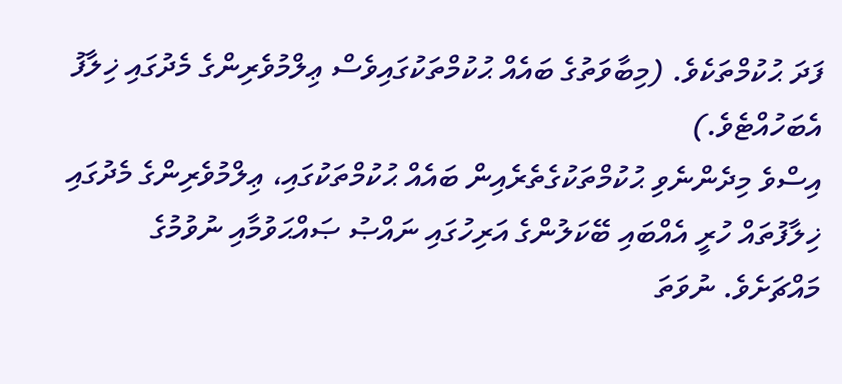ފަދަ ޙުކުމްތަކެވެ. (މިބާވަތުގެ ބައެއް ޙުކުމްތަކުގައިވެސް ޢިލްމުވެރިންގެ މެދުގައި ޚިލާފު އެބަހުއްޓެވެ.)
އިސްވެ މިދެންނެވި ޙުކުމްތަކުގެތެރެއިން ބައެއް ޙުކުމްތަކުގައި، ޢިލްމުވެރިންގެ މެދުގައި ޚިލާފުތައް ހުރީ އެއްބައި ބޭކަލުންގެ އަރިހުގައި ނައްޞު ޞައްޙަވުމާއި ނުވުމުގެ މައްޗަށެވެ. ނުވަތަ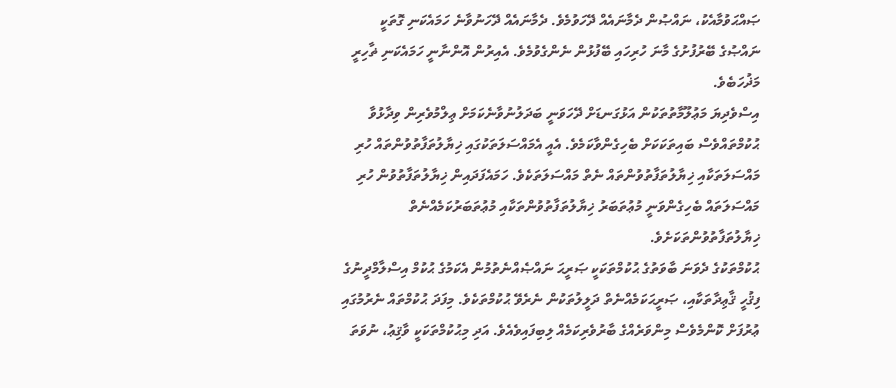ޞައްޙަވުމާއެކު، ނައްޞުން ދެމާނައެއް ދޭހަވުމެވެ. ދެމާނައެއް ދޭހަނުވާނެ ހަމައެކަނި ގޮތަކީ ނައްޞުގެ ބޭރުފުށުގެ މާނަ ހުރިހައި ބޭފުޅުން ނެންގެވުމެވެ. އެއިރުން އޮންނާނީ ހަމައެކަނި ޡާހިރީ މަޛުހަބެވެ.
އިސްވެދިޔަ މަޢުލޫމާތުތަކުން އަޅުގަނޑަށް ދޭހަވަނީ ބަދަލުނުވާނެކަމަށް ޢިލްމުވެރިން ވިދާޅުވާ ޙުކުމްތައްވެސް ބައިތަކަކަށް ބެހިގެންވާކަމެވެ. އެއީ އެމައްސަލަތަކުގައި ޚިޔާލުތަފާތުވުންތައް ހުރި މައްސަލަތަކާއި ޚިޔާލުތަފާތުވުންތައް ނެތް މައްސަލަތަކެވެ. ހަމައެފަދައިން ޚިޔާލުތަފާތުވުން ހުރި މައްސަލަތައް ބެހިގެންވަނީ މުޢުތަބަރު ޚިޔާލުތަފާތުވުންތަކާއި މުޢުތަބަރުކަމެއްނެތް ޚިޔާލުތަފާތުވުންތަކަށެވެ.
ޙުކުމްތަކުގެ ދެވަނަ ބާވަތުގެ ޙުކުމްތަކަކީ ޞަރީޙަ ނައްޞެއްނެތުމުން އެކަމުގެ ޙުކުމް އިސްލާމްދީނުގެ ފިޤުހީ ޤާޢިދާތަކާއި، ޞަރީޙަކަމެއްނެތް ދަލީލުތަކުން ނެރެވޭ ޙުކުމްތަކެވެ. މިފަދަ ޙުކުމްތައް ނެރުމުގައި ޢުރުފަށް ކޮންމެވެސް މިންވަރެއްގެ ބާރުވެރިކަމެއް ލިބިފައިވެއެވެ. އަދި މިޙުކުމްތަކަކީ ވާޤިޢު، ނުވަތަ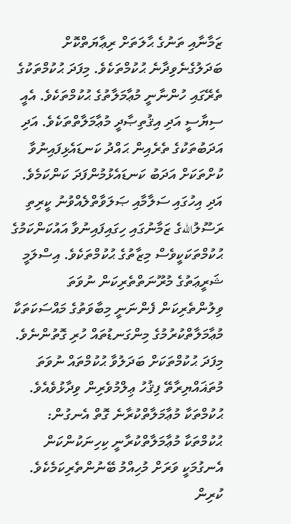ޒަމާނާއި ތަނުގެ ޙާލަތަށް ރިޢާޔަތްކޮށް ބަދަލުގެނެވިދާނެ ޙުކުމްތަކެވެ. މިފަދަ ޙުކުމްތަކުގެ ތެރޭގައި ހުންނާނީ މުޢާމަލާތުގެ ޙުކުމްތަކެވެ. އެއީ ސިޔާސީ އަދި އިޤުތިޞާދީ މުޢާމަލާތްތަކެވެ. އަދި އަދަބުތަކުގެ ތެރެއިން ޙައްދު ކަނޑައެޅިފައިނުވާ ކުށްތަކަށް އަދަބު ކަނޑައެޅުމުންފަދަ ކަންކަމެވެ. އަދި އިހުގައި ސަލާމާއި ޞަލަވާތްލެއްވުނު ކީރިތި ރަސޫލުاللهގެ ޒަމާނުގައި ހިގައިފައިނުވާ އައުކަންކަމުގެ ޙުކުމްތަކަކީވެސް މިޒާތުގެ ޙުކުމްތަކެވެ. އިސްލަމީ ޝަރީޢަތުގެ މުރޫނަތްތެރިކަން ނުވަތަ ވިލުންތެރިކަން ފެންނަނީ މިބާވަތުގެ މައްސަކަތަކާ މުޢާމަލާތްކުރުމުގެ މިންގަނޑުތައް ހުރި ގޮތުންނެވެ. މިފަދަ ޙުކުމްތަކަށް ބަދަލުވާ ޙުކުމްތައް ނުވަތަ މުތަޣައްޔިރާތޭ ފިޤުހު ޢިލްމުވެރިން ވިދާޅުވެއެވެ.
ޙުކުމްތަކާ މުޢާމަލާތްކުރާނެ ގޮތް އެނގުން:
ޙުކުމްތަކާ މުޢާމަލާތްކުރާނީ ކިހިނަކުންކަން އެނގުމަކީ ވަރަށް މުހިއްމު ބޭނުންތެރިކަމެކެވެ. ކުރިން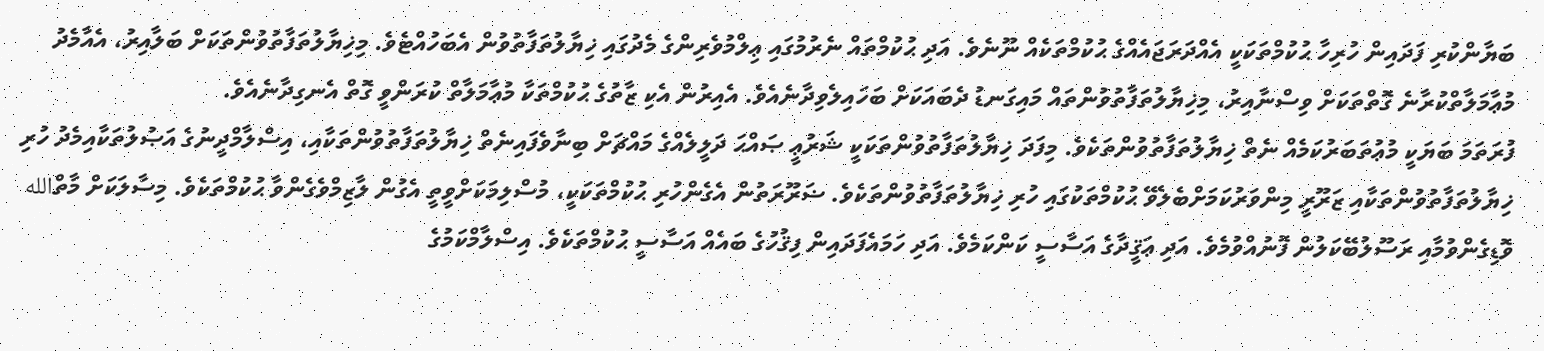ބަޔާންކުރި ފަދައިން ހުރިހާ ޙުކުމްތަކަކީ އެއްދަރަޖައެއްގެ ޙުކުމްތަކެއް ނޫނެވެ. އަދި ޙުކުމްތައް ނެރުމުގައި ޢިލްމުވެރިންގެ މެދުގައި ޚިޔާލުތަފާތުވުން އެބަހުއްޓެވެ. މިޚިޔާލުތަފާތުވުންތަކަށް ބަލާއިރު، އެއާމެދު މުޢާމަލާތްކުރާނެ ގޮތްތަކަށް ވިސްނާއިރު، މިޚިޔާލުތަފާތުވުންތައް މައިގަނޑު ދެބައަކަށް ބަހައިލެވިދާނެއެވެ. އެއިރުން އެކި ޒާތުގެ ޙުކުމްތަކާ މުޢާމަލާތް ކުރަންވީ ގޮތް އެނގިދާނެއެވެ.
ފުރަތަމަ ބަޔަކީ މުޢުތަބަރުކަމެއް ނެތް ޚިޔާލުތަފާތުވުންތަކެވެ. މިފަދަ ޚިޔާލުތަފާތުވުންތަކަކީ ޝަރުޢީ ޞައްޙަ ދަލީލެއްގެ މައްޗަށް ބިނާވެފައިނެތް ޚިޔާލުތަފާތުވުންތަކާއި، އިސްލާމްދީނުގެ އަޞުލުތަކާއިމެދު ހުރި ޚިޔާލުތަފާތުވުންތަކާއި ޒަރޫރީ މިންވަރުކަމަށްބެލެވޭ ޙުކުމްތަކުގައި ހުރި ޚިޔާލުތަފާތުވުންތަކެވެ. ޟަރޫރަތުން އެގެންހުރި ޙުކުމްތަކަކީ، މުސްލިމަކަށްވީތީ އެގުން ލާޒިމްވެގެންވާ ޙުކުމްތަކެވެ. މިސާލަކަށް މާތްالله ވޮޑިގެންވުމާއި ރަސޫލުބޭކަލުން ފޮނުއްވުމެވެ. އަދި ޢަޤީދާގެ އަސާސީ ކަންކަމެވެ. އަދި ހަމައެފަދައިން ފިޤުހުގެ ބައެއް އަސާސީ ޙުކުމްތަކެވެ. އިސްލާމްކަމުގެ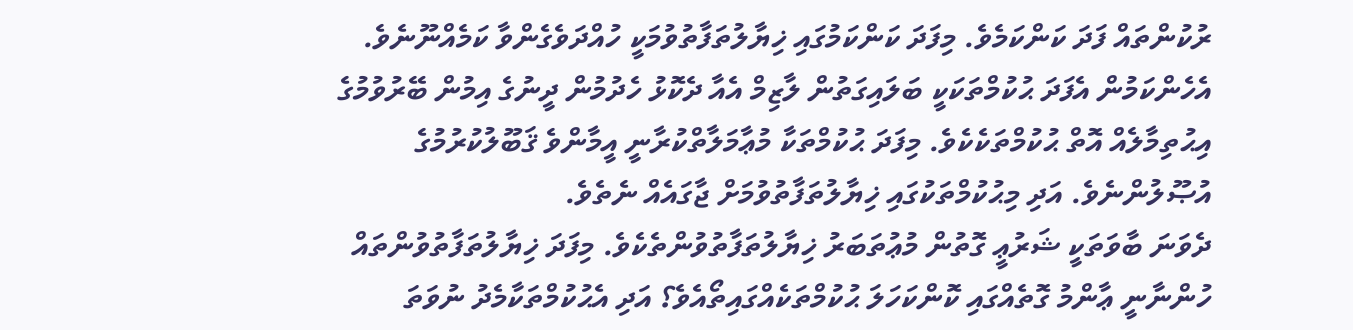ރުކުންތައް ފަދަ ކަންކަމެވެ. މިފަދަ ކަންކަމުގައި ޚިޔާލުތަފާތުވުމަކީ ހުއްދަވެގެންވާ ކަމެއްނޫނެވެ. އެހެންކަމުން އެފަދަ ޙުކުމްތަކަކީ ބަލައިގަތުން ލާޒިމް އެއާ ދެކޮޅު ހެދުމުން ދީނުގެ އިމުން ބޭރުވުމުގެ އިޙުތިމާލެއް އޮތް ޙުކުމްތަކެކެވެ. މިފަދަ ޙުކުމްތަކާ މުޢާމަލާތްކުރާނީ އީމާންވެ ޤަބޫލުކުރުމުގެ އުޞޫލުންނެވެ. އަދި މިޙުކުމްތަކުގައި ޚިޔާލުތަފާތުވުމަށް ޖާގައެއް ނެތެވެ.
ދެވަނަ ބާވަތަކީ ޝަރުޢީ ގޮތުން މުޢުތަބަރު ޚިޔާލުތަފާތުވުންތެކެވެ. މިފަދަ ޚިޔާލުތަފާތުވުންތައް ހުންނާނީ ޢާންމު ގޮތެއްގައި ކޮންކަހަލަ ޙުކުމްތަކެއްގައިތޯއެވެ؟ އަދި އެޙުކުމްތަކާމެދު ނުވަތަ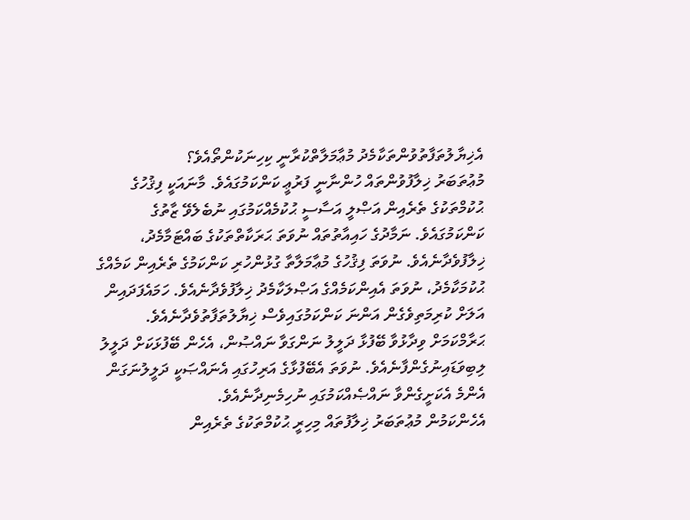އެޚިޔާލުތަފާތުވުންތަކާމެދު މުޢާމަލާތްކުރާނީ ކިހިނަކުންތޯއެވެ؟
މުޢުތަބަރު ޚިލާފުވުންތައް ހުންނާނީ ފަރުޢީ ކަންކަމުގައެވެ. މާނައަކީ ފިޤުހުގެ ޙުކުމްތަކުގެ ތެރެއިން އަޞްލީ އަސާސީ ޙުކުމެއްކަމުގައި ނުބެލެވޭ ޒާތުގެ ކަންކަމުގައެވެ. ނަމާދުގެ ހައިއާތުތައް ނުވަތަ ޙަރަކާތްތަކުގެ ބައްޓަމާމެދު، ޚިލާފުވެދާނެއެވެ. ނުވަތަ ފިޤުހުގެ މުޢާމަލާތާ ގުޅުންހުރި ކަންކަމުގެ ތެރެއިން ކަމެއްގެ ޙުކުމަކާމެދު، ނުވަތަ އެއިންކަމެއްގެ އަޞްލަކާމެދު ޚިލާފުވެދާނެއެވެ. ހަމައެފަދައިން އަލަށް ކުރިމަތިވެގެން އަންނަ ކަންކަމުގައިވެސް ޚިޔާލުތަފާތުވެދާނެއެވެ. ޙަރާމްކަމަށް ވިދާޅުވާ ބޭފުޅާ ދަލީލު ނަންގަވާ ނައްޞުން، އެހެން ބޭފުޅަކަށް ދަލީލު ލިބިވަޑައިނުގެންފާނެއެވެ. ނުވަތަ އެބޭފުޅާގެ އަރިހުގައި އެނައްޞަކީ ދަލީލުނަގަން އެންމެ އެކަށީގެންވާ ނައްޞެއްކަމުގައި ނުހިމެނިދާނެއެވެ.
އެހެންކަމުން މުޢުތަބަރު ޚިލާފުތައް މިހިރީ ޙުކުމްތަކުގެ ތެރެއިން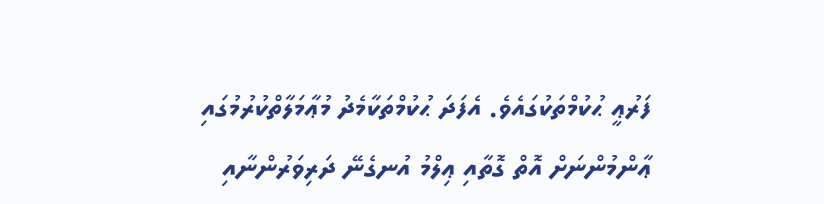ފަރުޢީ ޙުކުމްތަކުގައެވެ. އެފަދަ ޙުކުމްތަކާމެދު މުޢާމަލާތްކުރުމުގައި ޢާންމުންނަށް އޮތް ގޮތާއި ޢިލްމު އުނގެނޭ ދަރިވަރުންނާއި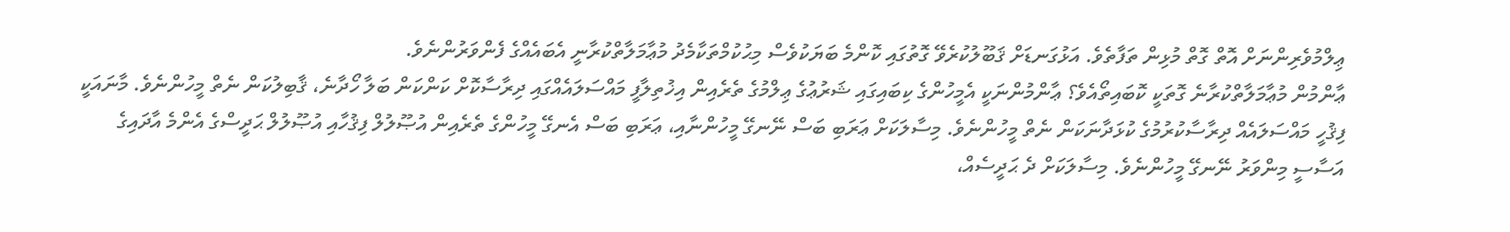ޢިލްމުވެރިންނަށް އޮތް ގޮތް މުޅިން ތަފާތެވެ. އަޅުގަނޑަށް ޤަބޫލުކުރެވޭ ގޮތުގައި ކޮންމެ ބަޔަކުވެސް މިޙުކުމްތަކާމެދު މުޢާމަލާތްކުރާނީ އެބައެއްގެ ފެންވަރުންނެވެ.
ޢާންމުން މުޢާމަލާތްކުރާނެ ގޮތަކީ ކޮބައިތޯއެވެ؟ ޢާންމުންނަކީ އެމީހުންގެ ކިބައިގައި ޝަރުޢުގެ ޢިލްމުގެ ތެރެއިން އިޚުތިލާފީ މައްސަލައެއްގައި ދިރާސާކޮށް ކަންކަން ބަލާ ހޯދާނެ، ޤާބިލުކަން ނެތް މީހުންނެވެ. މާނައަކީ ފިޤުހީ މައްސަލައެއް ދިރާސާކުރުމުގެ ކުޅަދާނަކަން ނެތް މީހުންނެވެ. މިސާލަކަށް ޢަރަބި ބަސް ނޭނގޭ މީހުންނާއި، ޢަރަބި ބަސް އެނގޭ މީހުންގެ ތެރެއިން އުޞޫލުލް ފިޤުހާއި އުޞޫލުލް ޙަދީސްގެ އެންމެ އާދައިގެ އަސާސީ މިންވަރު ނޭނގޭ މީހުންނެވެ. މިސާލަކަށް ދެ ޙަދީސެއް،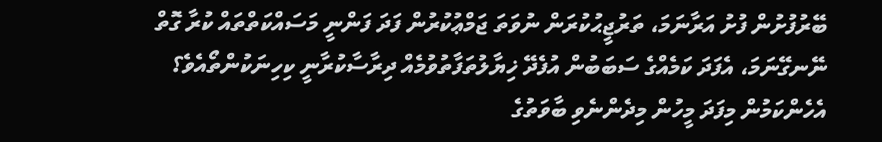ބޭރުފުށުން ފުށު އަރާނަމަ، ތަރުޖީޙުކުރަން ނުވަތަ ޖަމްޢުކުރުން ފަދަ ފަންނީ މަސައްކަތްތައް ކުރާ ގޮތް ނޭނގޭނަމަ، އެފަދަ ކަމެއްގެ ސަބަބުން އުފެދޭ ޚިޔާލުތަފާތުވުމެއް ދިރާސާކުރާނީ ކިހިނަކުންތޯއެވެ؟ އެހެންކަމުން މިފަދަ މީހުން މިދެންނެވި ބާވަތުގެ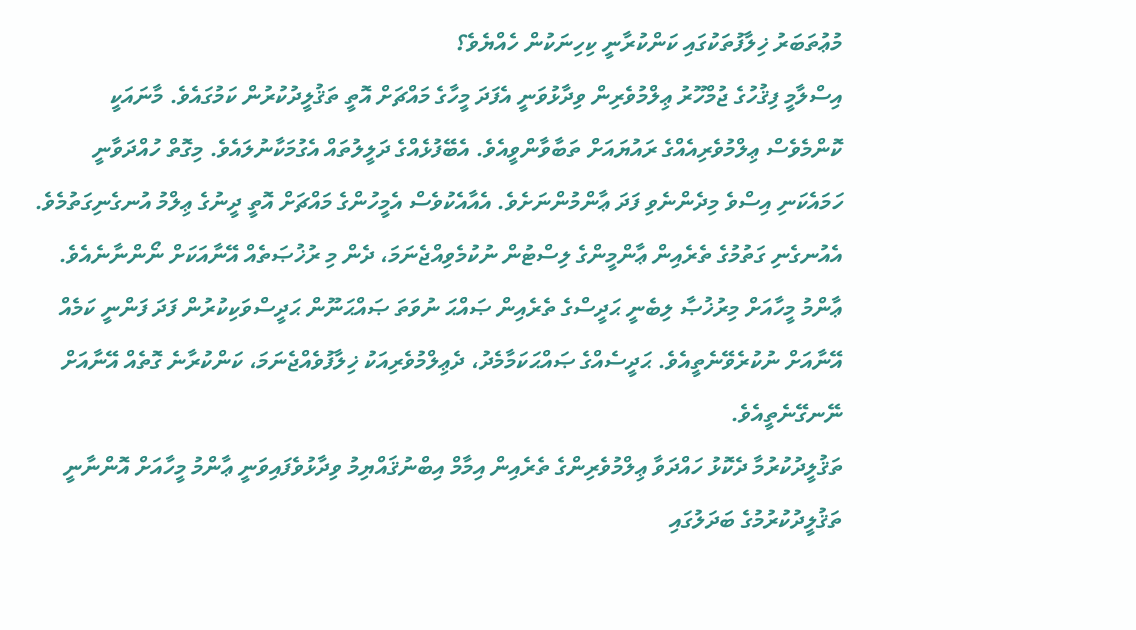މުޢުތަބަރު ޚިލާފުތަކުގައި ކަންކުރާނީ ކިހިނަކުން ހެއްޔެވެ؟
އިސްލާމީ ފިޤުހުގެ ޖުމްހޫރު ޢިލްމުވެރިން ވިދާޅުވަނީ އެފަދަ މީހާގެ މައްޗަށް އޮތީ ތަޤުލީދުކުރުން ކަމުގައެވެ. މާނައަކީ ކޮންމެވެސް ޢިލްމުވެރިއެއްގެ ރައުޔައަށް ތަބާވާންވީއެވެ. އެބޭފުޅެއްގެ ދަލީލުތައް އެގުމަކާނުލައެވެ. މިގޮތް ހުއްދަވާނީ ހަމައެކަނި އިސްވެ މިދެންނެވި ފަދަ ޢާންމުންނަށެވެ. އެއާއެކުވެސް އެމީހުންގެ މައްޗަށް އޮތީ ދީނުގެ ޢިލްމު އުނގެނިގަތުމެވެ. އެއުނގެނި ގަތުމުގެ ތެރެއިން ޢާންމީންގެ ލިސްޓުން ނުކުމެވިއްޖެނަމަ، ދެން މި ރުޚުޞަތެއް އޭނާއަކަށް ނޯންނާނެއެވެ.
ޢާންމު މީހާއަށް މިރުޚުޞާ ލިބެނީ ޙަދީސްގެ ތެރެއިން ޞައްޙަ ނުވަތަ ޞައްޙަނޫން ޙަދީސްވަކިކުރުން ފަދަ ފަންނީ ކަމެއް އޭނާއަށް ނުކުރެވޭނެތީއެވެ. ޙަދީސެއްގެ ޞައްޙަކަމާމެދު، ދެޢިލްމުވެރިއަކު ޚިލާފުވެއްޖެނަމަ، ކަންކުރާނެ ގޮތެއް އޭނާއަށް ނޭނގޭނެތީއެވެ.
ތަޤުލީދުކުރުމާ ދެކޮޅު ހައްދަވާ ޢިލްމުވެރިންގެ ތެރެއިން އިމާމް އިބްނުޤައްޔިމު ވިދާޅުވެފައިވަނީ ޢާންމު މީހާއަށް އޮންނާނީ ތަޤުލީދުކުރުމުގެ ބަދަލުގައި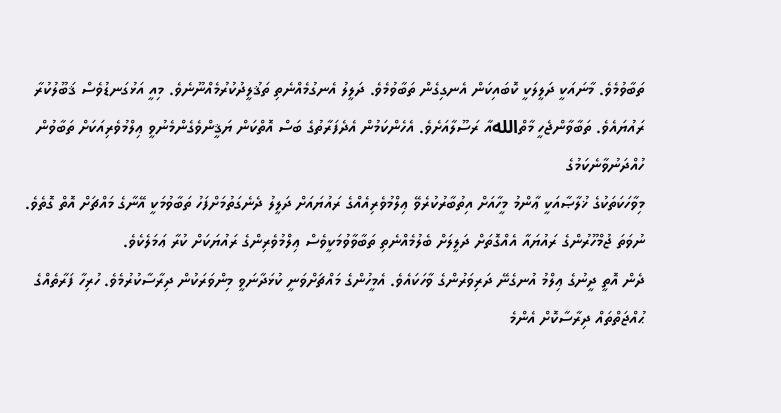ތަބާވުމެވެ. މާނައަކީ ދަލީލަކީ ކޮބައިކަން އެނގިގެން ތަބާވުމެވެ. ދަލީލު އެނގުމެއްނެތި ތަޤުލީދުކުރުމެއްނޫނެވެ. މިއީ އަޅުގަނޑުވެސް ޤަބޫލުކުރާ ރައުޔައެވެ. ތަބާވާންޖެހީ މާތްاللهއާ ރަސޫލާއަށެވެ. އެހެންކަމުން އެދެފަރާތުގެ ބަސް އޮތްކަން ޔަޤީންވެގެންމެނުވީ ޢިލްމުވެރިއަކަށް ތަބާވުން ހުއްދަނުވާނެކަމުގެ
މިވާހަކަތަކުގެ ޚުލާޞާއަކީ ޢާންމު މީހާއަށް އިތުބާރުކުރެވޭ ޢިލްމުވެރިއެއްގެ ރައުޔައަށް ދަލީލު ދެނެގަތުމަށްފަހު ތަބާވުމަކީ އޭނާގެ މައްޗަށް އޮތް ގޮތެވެ. ނުވަތަ ޖުމްހޫރުންގެ ރައުޔައާ އެއްގޮތަށް ދަލީލަށް ބެލުމެއްނެތި ތަބާވާވުމަކީވެސް ޢިލްމުވެރިންގެ ރައުޔަކަށް ކުރާ ޢަމަލެކެވެ.
ދެން އޮތީ ދީނުގެ ޢިލްމު އުނގެނޭ ދަރިވަރުންގެ ވާހަކައެވެ. އެމީހުންގެ މައްޗަށްވަނީ ކުޅަދާނަވީ މިންވަރަކުން ދިރާސާކުރުމެވެ. ހުރިހާ ފަރާތެއްގެ ޙުއްޖަތްތައް ދިރާސާކޮށް އެންމެ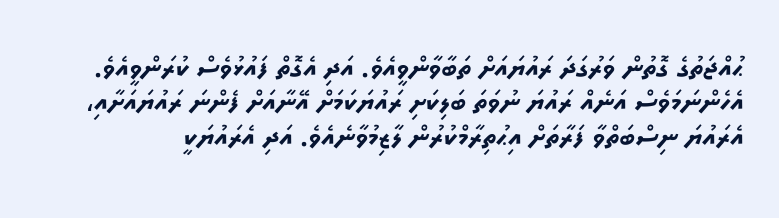ޙުއްޖަތުގެ ގޮތުން ވަރުގަދަ ރައުޔައަށް ތަބާވާންވީއެވެ. އަދި އެގޮތް ފައުޅުވެސް ކުރަންވީއެވެ. އެހެންނަމަވެސް އަނެއް ރައުޔަ ނުވަތަ ބަލިކަށި ރައުޔަކަމަށް އޭނާއަށް ފެންނަ ރައުޔައަށާއި، އެރައުޔަ ނިސްބަތްވާ ފަރާތަށް އިޙުތިރާމްކުރުން ލާޒިމުވާނެއެވެ. އަދި އެރައުޔަކީ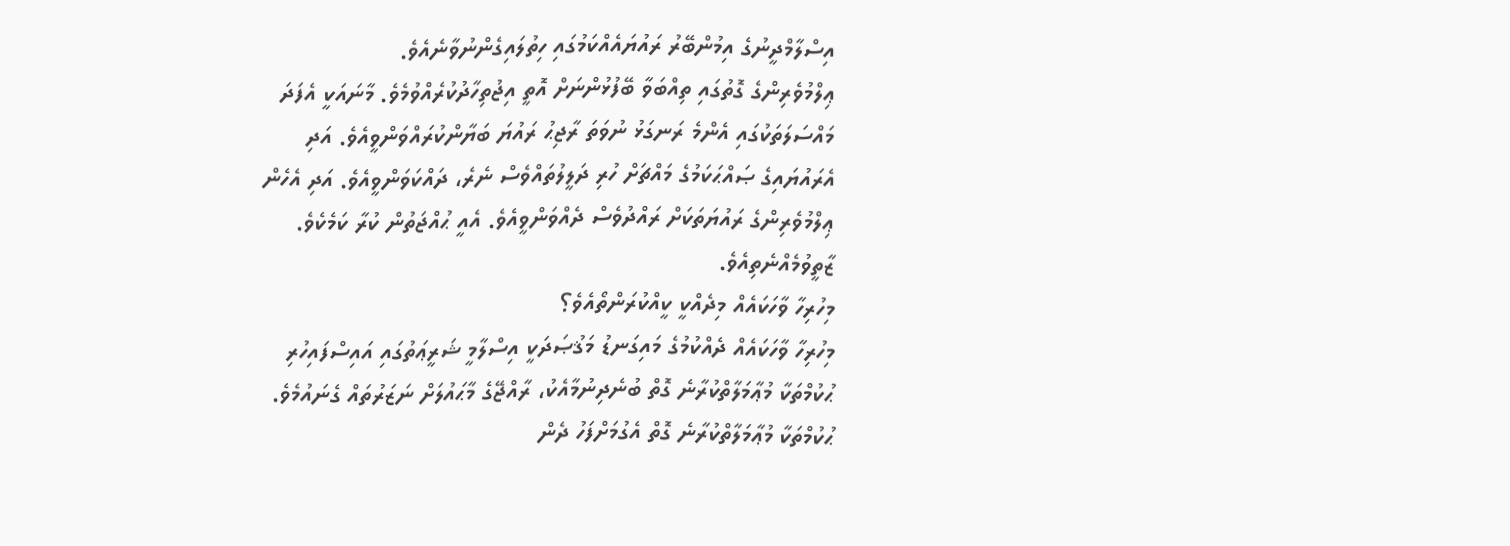އިސްލާމްދީނުގެ އިމުންބޭރު ރައުޔައެއްކަމުގައި ހިތުލައިގެންނުވާނެއެވެ.
ޢިލްމުވެރިންގެ ގޮތުގައި ތިއްބަވާ ބޭފުޅުންނަށް އޮތީ އިޖުތިހާދުކުރެއްވުމެވެ. މާނައަކީ އެފަދަ މައްސަލަތަކުގައި އެންމެ ރަނގަޅު ނުވަތަ ރާޖިޙު ރައުޔަ ބަޔާންކުރައްވަންވީއެވެ. އަދި އެރައުޔައިގެ ޞައްޙަކަމުގެ މައްޗަށް ހުރި ދަލީލުތައްވެސް ނެރެ، ދައްކަވަންވީއެވެ. އަދި އެހެން ޢިލްމުވެރިންގެ ރައުޔަތަކަށް ރައްދުވެސް ދެއްވަންވީއެވެ. އެއީ ޙުއްޖަތުން ކުރާ ކަމެކެވެ. ޒާތީވުމެއްނެތިއެވެ.
މިހުރިހާ ވާހަކައެއް މިދެއްކީ ކީއްކުރަންތޯއެވެ؟
މިހުރިހާ ވާހަކައެއް ދެއްކުމުގެ މައިގަނޑު މަޤުޞަދަކީ އިސްލާމީ ޝަރީޢަތުގައި އައިސްފައިހުރި ޙުކުމްތަކާ މުޢާމަލާތްކުރާނެ ގޮތް ބުނެދިނުމާއެކު، ރާއްޖޭގެ މާޙައުލަށް ނަޒަރުތައް ގެނައުމެވެ. ޙުކުމްތަކާ މުޢާމަލާތްކުރާނެ ގޮތް އެގުމަށްފަހު ދެން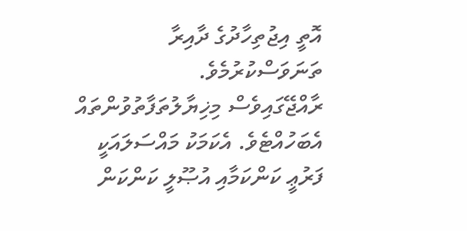އޮތީ އިޖުތިހާދުގެ ދާއިރާ ތަނަވަސްކުރުމެވެ.
ރާއްޖޭގައިވެސް މިޚިޔާލުތަފާތުވުންތައް އެބަހުއްޓެވެ. އެކަމަކު މައްސަލައަކީ ފަރުޢީ ކަންކަމާއި އުޞޫލީ ކަންކަން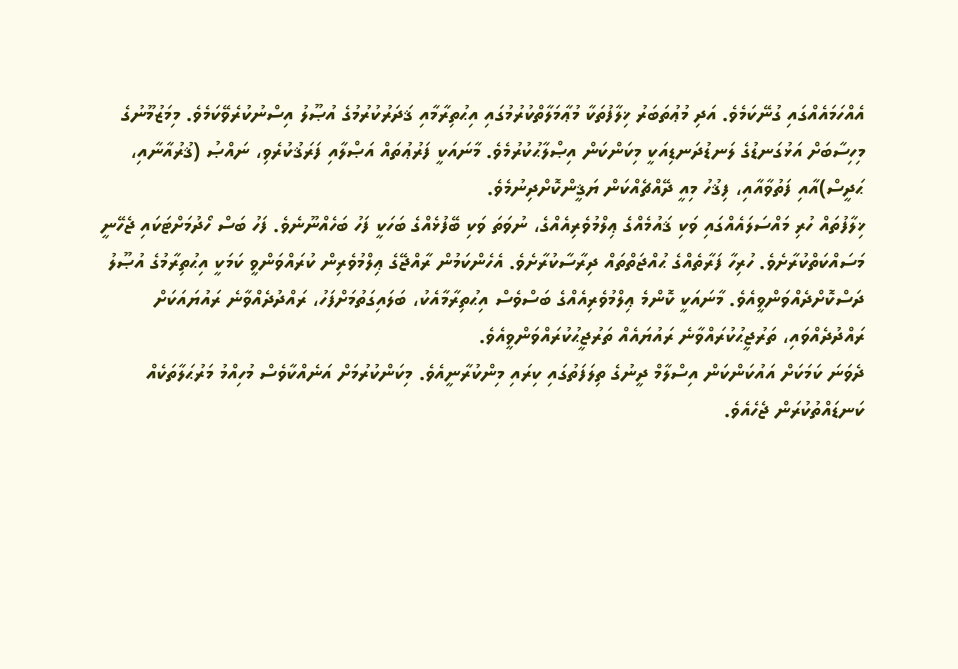އެއްހަމައެއްގައި ގުނޭކަމެވެ. އަދި މުޢުތަބަރު ޚިލާފުތަކާ މުޢާމަލާތްކުރުމުގައި އިޙުތިރާމާއި ޤަދަރުކުރުމުގެ އުޞޫލު އިސްނުކުރެވޭކަމެވެ. މިމަޒުމޫނުގެ މިހިސާބަށް އަޅުގަނޑުގެ ލަނޑުދަނޑިއަކީ މިކަންކަން އިޞްލާޙުކުރުމެވެ. މާނައަކީ ފަރުޢުތައް އަޞްލާއި ފަރަޤުކުރެވި، ނައްޞު (ޤުރުއާނާއި، ޙަދީސް)އާއި ފަތުވާއާއި، ފިޤުހު މިއީ ދޭއްޗެއްކަން ޔަޤީންކޮށްދިނުމެވެ.
ޚިލާފުތައް ހުރި މައްސަލައެއްގައި ވަކި ޤައުމެއްގެ ޢިލްމުވެރިއެއްގެ، ނުވަތަ ވަކި ބޭފުޅެއްގެ ބަހަކީ ފަހު ބަހެއްނޫނެވެ. ފަހު ބަސް ހޯދުމަށްޓަކައި ޖެހޭނީ މަސައްކަތްކުރާށެވެ. ހުރިހާ ފަރާތެއްގެ ޙުއްޖަތްތައް ދިރާސާކުރާށެވެ. އެހެންކަމުން ރާއްޖޭގެ ޢިލްމުވެރިން ކުރައްވަންވީ ކަމަކީ އިޙުތިރާމުގެ އުޞޫލު ދަސްކޮށްދެއްވަންވީއެވެ. މާނައަކީ ކޮންމެ ޢިލްމުވެރިއެއްގެ ބަސްވެސް އިޙުތިރާމާއެކު، ބަލައިގަތުމަށްފަހު، ރައްދުދެއްވާނެ ރައުޔައަކަށް ރައްދުދެއްވައި، ތަރުޖީޙުކުރައްވާނެ ރައުޔައެއް ތަރުޖީޙުކުރައްވަންވީއެވެ.
ދެވަނަ ކަމަކަށް އައުކަންކަން އިސްލާމް ދީނުގެ ތިލަފަތުގައި ކިރައި މިންކުރާނީއެވެ. މިކަންކުރުމަށް އަނެއްކާވެސް މުހިއްމު މަރުޙަލާތަކެއް ކަނޑައްތުކުރަން ޖެހެއެވެ.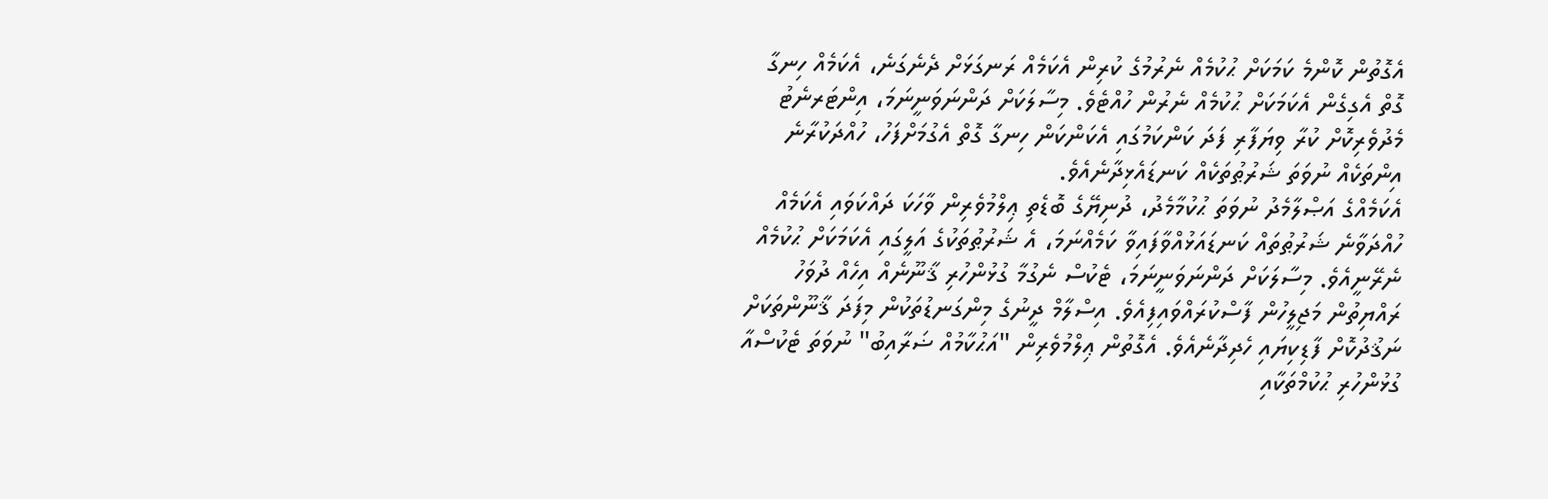އެގޮތުން ކޮންމެ ކަމަކަށް ޙުކުމެއް ނެރުމުގެ ކުރިން އެކަމެއް ރަނގަޅަށް ދެނެގަނެ، އެކަމެއް ހިނގާ ގޮތް އެގިގެން އެކަމަކަށް ޙުކުމެއް ނެރުން ހުއްޓެވެ. މިސާލަކަށް ދަންނަވަނީނަމަ، އިންޓަރނެޓު މެދުވެރިކޮށް ކުރާ ވިޔަފާރި ފަދަ ކަންކަމުގައި އެކަންކަން ހިނގާ ގޮތް އެގުމަށްފަހު، ހުއްދަކުރާނެ އިންތަކެއް ނުވަތަ ޝަރުޠުތަކެއް ކަނޑައެޅިދާނެއެވެ.
އެކަމެއްގެ އަޞްލާމެދު ނުވަތަ ޙުކުމާމެދު، ދުނިޔޭގެ ބޮޑެތި ޢިލްމުވެރިން ވާހަކަ ދައްކަވައި އެކަމެއް ހުއްދަވާނެ ޝަރުޠުތައް ކަނޑައަޅުއްވާފައިވާ ކަމެއްނަމަ، އެ ޝަރުޠުތަކުގެ އަލީގައި އެކަމަކަށް ޙުކުމެއް ނެރޭނީއެވެ. މިސާލަކަށް ދަންނަވަނީނަމަ، ޓެކުސް ނެގުމާ ގުޅުންހުރި ޤާނޫނެއް އިހެއް ދުވަހު ރައްޔިތުން މަޖިލީހުން ފާސްކުރައްވައިފިއެވެ. އިސްލާމް ދީނުގެ މިންގަނޑުތަކުން މިފަދަ ޤާނޫންތަކަށް ނަޤުދުކޮށް ފާޑިކިޔައި ހެދިދާނެއެވެ. އެގޮތުން ޢިލްމުވެރިން "އަޙުކާމުއް ޟަރާއިބު" ނުވަތަ ޓެކުސްއާ ގުޅުންހުރި ޙުކުމްތަކާއި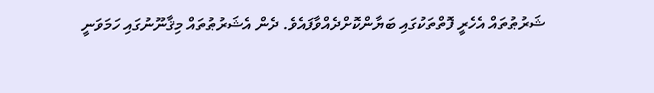ޝަރުޠުތައް އެހެރީ ފޮތްތަކުގައި ބަޔާންކޮށްދެއްވާފައެވެ. ދެން އެޝަރުޠުތައް މިޤާނޫނުގައި ހަމަވަނީ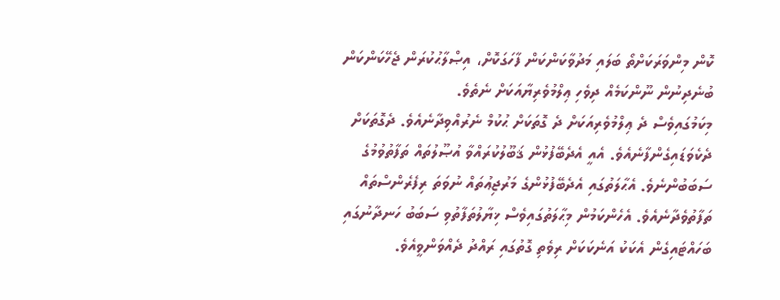ކޮން މިންވަރަކަށްތޯ ބަލައި މަދުވާކަންކަން ފާހަގަކޮށް، އިޞްލާޙުކުރަން ޖެހޭކަންކަން ބުނެދިނުން ނޫންކަމެއް ދިވެހި ޢިލްމުވެރިޔާއަކަށް ނެތެވެ.
މިކަމުގައިވެސް ދެ ޢިލްމުވެރިއަކަށް ދެ ގޮތަކަށް ޙުކުމް ނެރުއްވިދާނެއެވެ. ދެގޮތަކަށް ދެކެވަޑައިގެންފާނެއެވެ. އެއީ އެދެބޭފުޅުން ޤަބޫލުކުރައްވާ އުޞޫލުތައް ތަފާތުވުމުގެ ސަބަބުންނެވެ. އެޙާލަތުގައި އެދެބޭފުޅުންގެ މަރުޖިޢުތައް ނުވަތަ ރިފެރެންސްތައް ތަފާތުވެދާނެއެވެ. އެހެންކަމުން މިޙާލަތުގައިވެސް ޚިޔާލުތަފާތުވި ސަބަބު ހަނދާނުގައި ބަހައްޓައިގެން އެކަކު އަނެކަކަށް ރިވެތި ގޮތުގައި ރައްދު ދެއްވަންވީއެވެ.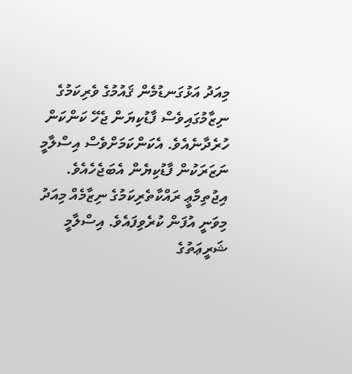މިއަދު އަޅުގަނޑުމެން ޤައުމުގެ ވެރިކަމުގެ ނިޒާމުގައިވެސް ފާޑުކިޔަން ޖެހޭ ކަންކަން ހުރެދާނެއެވެ. އެކަންކަމަށްވެސް އިސްލާމީ ނަޒަރަކުން ފާޑުކިޔެން އެބަޖެހެއެވެ. އިޖުތިމާޢީ ރައްކާތެރިކަމުގެ ނިޒާމެއް މިއަދު މިވަނީ އުފަން ކުރެވިފައެވެ. އިސްލާމީ ޝަރީޢަތުގެ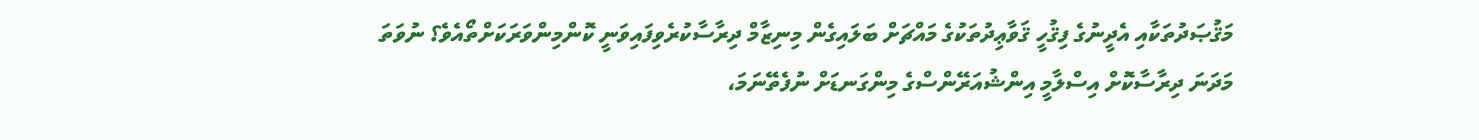މަޤުޞަދުތަކާއި އެދީނުގެ ފިޤުހީ ޤަވާޢިދުތަކުގެ މައްޗަށް ބަލައިގެން މިނިޒާމް ދިރާސާކުރެވިފައިވަނީ ކޮންމިންވަރަކަށްތޯއެވެ؟ ނުވަތަ މަދަނަ ދިރާސާކޮށް އިސްލާމީ އިންޝުއަރޭންސްގެ މިންގަނޑަށް ނުފެތޭނަމަ،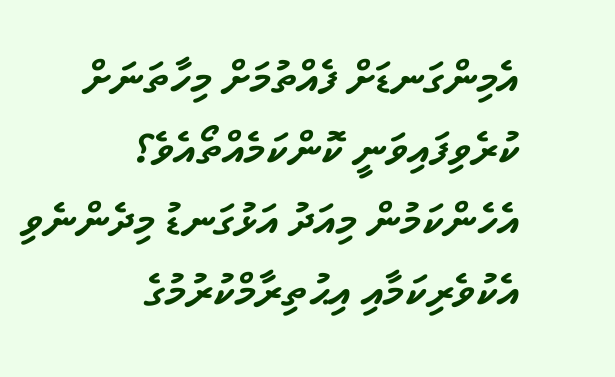އެމިންގަނޑަށް ފެއްތުމަށް މިހާތަނަށް ކުރެވިފައިވަނީ ކޮންކަމެއްތޯއެވެ؟
އެހެންކަމުން މިއަދު އަޅުގަނޑު މިދެންނެވި އެކުވެރިކަމާއި އިޙުތިރާމްކުރުމުގެ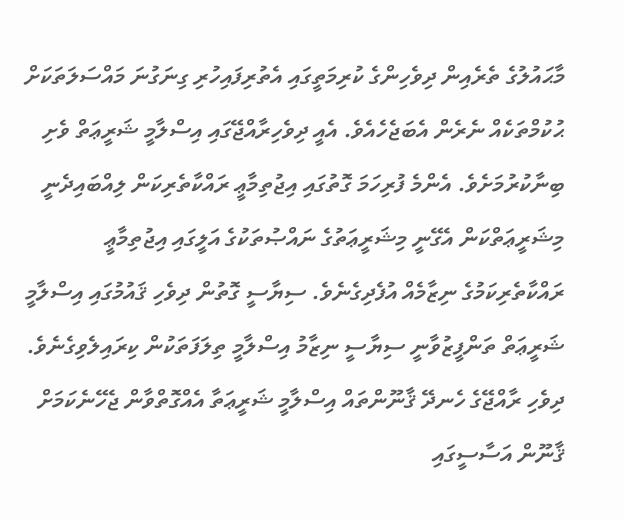މާޙައުލުގެ ތެރެއިން ދިވެހިންގެ ކުރިމަތީގައި އެތުރިފައިހުރި ގިނަގުނަ މައްސަލަތަކަށް ޙުކުމްތަކެއް ނެރެން އެބަޖެހެއެވެ. އެއީ ދިވެހިރާއްޖޭގައި އިސްލާމީ ޝަރީޢަތް ވެށި ބިނާކުރުމަށެވެ. އެންމެ ފުރިހަމަ ގޮތުގައި އިޖުތިމާޢީ ރައްކާތެރިކަން ލިއްބައިދެނީ މިޝަރީޢަތްކަން އެގޭނީ މިޝަރީޢަތުގެ ނައްޞުތަކުގެ އަލީގައި އިޖުތިމާޢީ ރައްކާތެރިކަމުގެ ނިޒާމެއް އުފެދިގެނެވެ. ސިޔާސީ ގޮތުން ދިވެހި ޤައުމުގައި އިސްލާމީ ޝަރީޢަތް ތަންފީޒުވާނީ ސިޔާސީ ނިޒާމު އިސްލާމީ ތިލަފަތަކުން ކިރައިލެވިގެނެވެ. ދިވެހި ރާއްޖޭގެ ހެނދޭ ޤާނޫންތައް އިސްލާމީ ޝަރީޢަތާ އެއްގޮތްވާން ޖެހޭނެކަމަށް ޤާނޫން އަސާސީގައި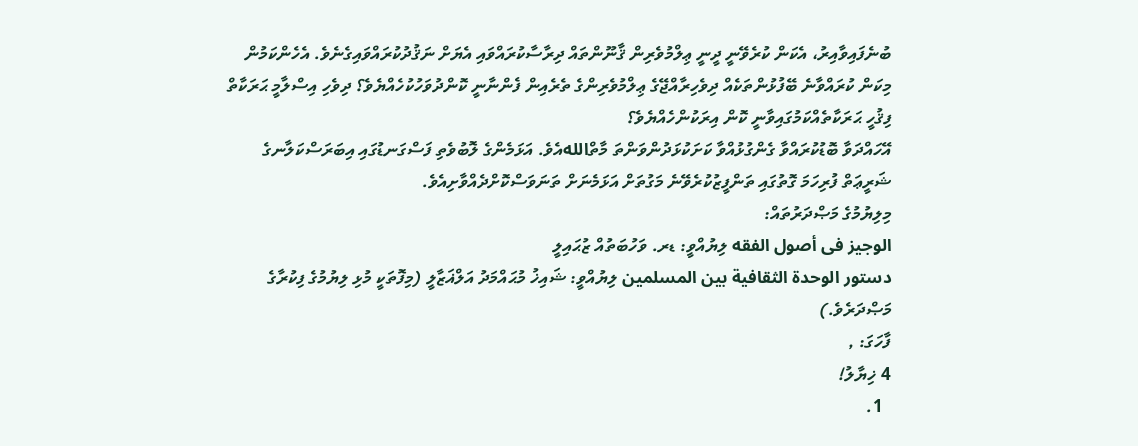ބުނެފައިވާއިރު، އެކަން ކުރެވޭނީ ދީނީ ޢިލްމުވެރިން ޤާނޫންތައް ދިރާސާކުރައްވައި އެޔަށް ނަޤުދުކުރައްވައިގެނެވެ. އެހެންކަމުން މިކަން ކުރައްވާނެ ބޭފުޅުންތަކެއް ދިވެހިރާއްޖޭގެ ޢިލްމުވެރިންގެ ތެރެއިން ފެންނާނީ ކޮންދުވަހުކުހެއްޔެވެ؟ ދިވެހި އިސްލާމީ ޙަރަކާތް ފިޤުހީ ޙަރަކާތެއްކަމުގައިވާނީ ކޮން އިރަކުންހެއްޔެވެ؟
އޭހައްދަވާ ބޮޑުކުރައްވާ ގެންގުޅުއްވާ ކަށަކުޅަދުންވަންތަ މާތްاللهއެވެ. އަޅަމެންގެ ލޮބުވެތި ފަސްގަނޑުގައި އިބަރަސްކަލާނގެ ޝަރީޢަތް ފުރިހަމަ ގޮތުގައި ތަންފީޒުކުރެވޭނެ މަގުތަށް އަޅަމެނަށް ތަނަވަސްކޮށްދެއްވާށިއެވެ.
މިލިޔުމުގެ މަޞްދަރުތައް:
الوجيز فى أصول الفقه ލިޔުއްވީ: ޑރ. ވަހުބަތުއް ޒުޙައިލީ
دستور الوحدة الثقافية بين المسلمين ލިޔުއްވީ: ޝައިޚު މުޙައްމަދު އަލްޣަޒާލީ (މިފޮތަކީ މުޅި ލިޔުމުގެ ފިކުރާގެ މަޞްދަރެވެ.)
ފާހަގަ: ,
4 ޚިޔާލު!
  1.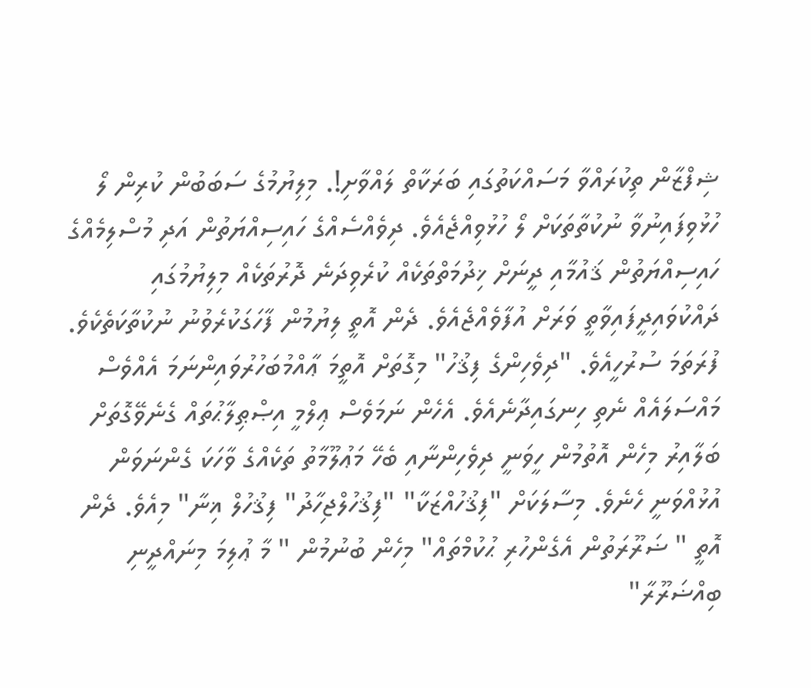ޝިފްޒާން ތިކުރައްވާ މަސައްކަތުގައި ބަރަކާތް ލައްވާށި!. މިލިޔުމުގެ ސަބަބުން ކުރިން ލޯ ހުޅުވިފައިނުވާ ނުކުތާތަކަށް ލޯ ހުޅުވިއްޖެއެވެ. ދިވެއްސެއްގެ ހައިސިއްޔަތުން އަދި މުސްލިމެއްގެ ހައިސިއްޔަތުން ޤައުމާއި ދީނަށް ޚިދުމަތްތަކެއް ކުރެވިދަނެ ދޮރުތަކެއް މިލިޔުމުގައި ދައްކުވައިދީފައިވާތީ ވަރަށް އުފާވެއްޖެއެވެ. ދެން އޮތީ ލިޔުމުން ފާހަގަކުރެވުނު ނުކުތާކަތެކެވެ. ފުރަތަމަ ސުރުހީއެވެ. "ދިވެހިންގެ ފިޤުހު" މިގޮތަށް އޮތީމަ ޢާއްމުބަހުރުވައިންނަމަ އެއްވެސް މައްސަލައެއް ނެތި ހިނގައިދާނެއެވެ. އެހެން ނަމަވެސް ޢިލްމީ އިޞްޠިލާޙުތައް ގެނެވޭގޮތަށް ބަލާއިރު މިހެން އޮތުމުން ހީވަނީ ދިވެހިންނާއި ބެހޭ މަޢުލޫމާތު ތަކެއްގެ ވާހަކަ ގެންނަވަން އުޅުއްވަނީ ހެނެވެ. މިސާލަކަށް "ފިޤުހުއްޒަކާ" "ފިޤުހުލްޖިހާދު" ފިޤުހުލް ޣިނާ" މިއެވެ. ދެން އޮތީ " ޟަރޫރަތުން އެގެންހުރި ޙުކުމްތައް" މިހެން ބުނުމުން " މާ ޢުލިމަ މިނައްދީނި ބިއްޟަރޫރާ"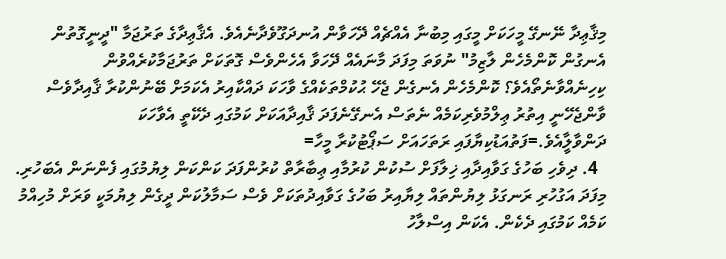މިޤާޢިދާ ނޭނގޭ މީހަކަށް މީގައި މިބުނާ އެއްޗެއް ދޭހަވާން އުނދަގޫވެދާނެއެވެ. އެޤާޢިދާގެ ތަރުޖަމާ "ދީނީގޮތުން އެނގުން ކޮންމެހެން ލާޒިމު" ނުވަތަ މިފަދަ މާނައެއް ދޭހަވާ އެހެންވެސް ގޮތަކަށް ތަރުޖަމާކުރެއްވުން ކިހިނެއްވާނެތޯއެވެ؟ ކޮންމެހެން އެނގެން ޖެހޭ ޙުކުމްތަކެއްގެ ވާހަކަ ދައްކާއިރު އެކަމަށް ބޭނުންކުރާ ޤާއިދާވެސް ވާންޖެހޭނީ އިތުރު ޢިލްމުވެރިކަމެއް ނެތަސް އެނގޭނެފަދަ ޤާއިދާއަކަށް ކަމުގައި ދެކޭތީ އެވާހަކަ ދަންވާލާީއެވެ.=ފަތުއަޑުކިޔާފައި ރަތަހައަށް ސަޕޯޓުކުރާ މީހާ=
  4. ދިވެހި ބަހުގެ ގަވާއިދާއި ޚިލާފަށް ސުކުން ކުރުމާއި ޢިބާރާތް ކުރުންފަދަ ކަންކަން ލިޔުމުގައި ފެންނަން އެބަހުރި. މިފަދަ އަގުހުރި ރަނގަޅު ލިޔުންތައް ލިޔާއިރު ބަހުގެ ގަވާއިދުތަކަށް ވެސް ސަމާލުކަން ދީގެން ލިޔުމަކީ ވަރަށް މުހިއްމު ކަމެއް ކަމުގައި ދެކެން. އެކަން އިސްލާހު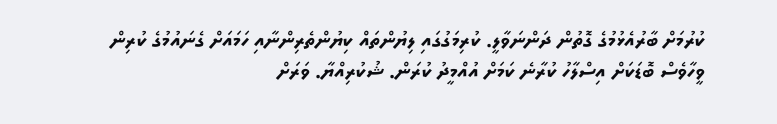ކުރުމަށް ބާރުއެޅުމުގެ ގޮތުން ދަންނަވާލީ. ކުރިމަގުގައި ލިޔުންތައް ކިޔުންތެރިންނާއި ހަމައަށް ގެނައުމުގެ ކުރިން ވީހާވެސް ބޮޑަކަށް އިސްލާހު ކުރާނެ ކަމަށް އުއްމީދު ކުރަން. ޝުކުރިއްޔާ. ވަރަށް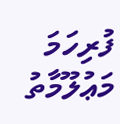ފުރިހަމަ މަޢުލޫމާތު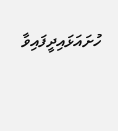ހުށައަޅައިދީފައިވާ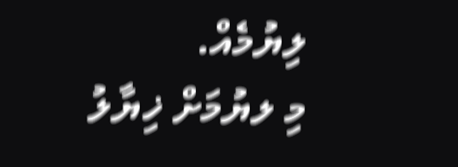ލިޔުމެއް.
މި ލޔުމަށް ޚިޔާލު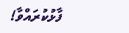ފާޅުކުރައްވާ!